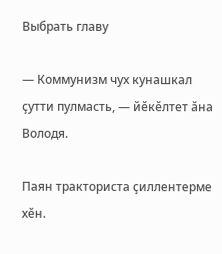Выбрать главу

— Коммунизм чух кунашкал ҫутти пулмасть, — йӗкӗлтет ӑна Володя.

Паян тракториста ҫиллентерме хӗн.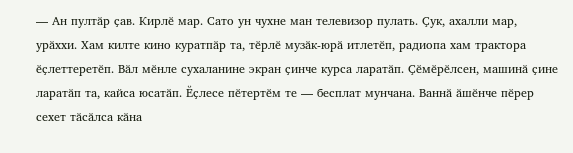— Ан пултӑр ҫав. Кирлӗ мар. Сато ун чухне ман телевизор пулать. Ҫук, ахалли мар, урӑххи. Хам килте кино куратпӑр та, тӗрлӗ музӑк-юрӑ итлетӗп, радиопа хам трактора ӗҫлеттеретӗп. Вӑл мӗнле сухаланине экран ҫинче курса ларатӑп. Ҫӗмӗрӗлсен, машинӑ ҫине ларатӑп та, кайса юсатӑп. Ӗҫлесе пӗтертӗм те — бесплат мунчана. Ваннӑ ӑшӗнче пӗрер сехет тӑсӑлса кӑна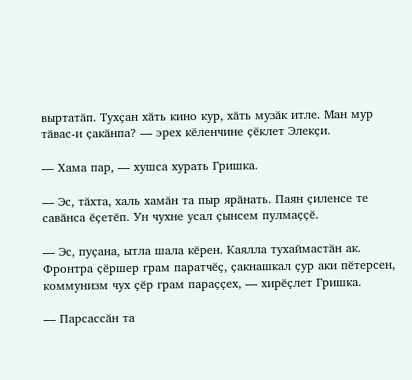выртатӑп. Тухҫан хӑть кино кур, хӑть музӑк итле. Ман мур тӑвас-и ҫакӑнпа? — эрех кӗленчине ҫӗклет Элекҫи.

— Хама пар, — хушса хурать Гришка.

— Эс, тӑхта, халь хамӑн та пыр ярӑнать. Паян ҫиленсе те савӑнса ӗҫетӗп. Ун чухне усал ҫынсем пулмаҫҫӗ.

— Эс, пуҫана, ытла шала кӗрен. Каялла тухаймастӑн ак. Фронтра ҫӗршер грам паратчӗҫ, ҫакнашкал ҫур аки пӗтерсен, коммунизм чух ҫӗр грам параҫҫех, — хирӗҫлет Гришка.

— Парсассӑн та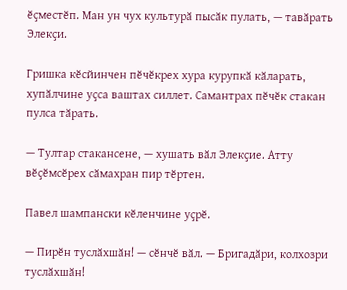ӗҫместӗп. Ман ун чух культурӑ пысӑк пулать, — тавӑрать Элекҫи.

Гришка кӗсйинчен пӗчӗкрех хура курупкӑ кӑларать, хупӑлчине уҫса ваштах силлет. Самантрах пӗчӗк стакан пулса тӑрать.

— Тултар стакансене, — хушать вӑл Элекҫие. Атту вӗҫӗмсӗрех сӑмахран пир тӗртен.

Павел шампански кӗленчине уҫрӗ.

— Пирӗн туслӑхшӑн! — сӗнчӗ вӑл. — Бригадӑри, колхозри туслӑхшӑн!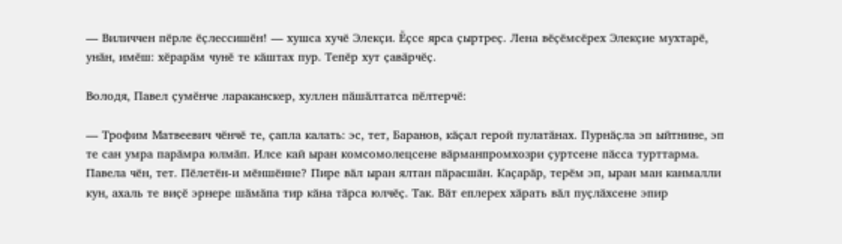— Виличчен пӗрле ӗҫлессишӗн! — хушса хучӗ Элекҫи. Ӗҫсе ярса ҫыртреҫ. Лена вӗҫӗмсӗрех Элекҫие мухтарӗ, унӑн, имӗш: хӗрарӑм чунӗ те кӑштах пур. Тепӗр хут ҫавӑрчӗҫ.

Володя, Павел ҫумӗнче лараканскер, хуллен пӑшӑлтатса пӗлтерчӗ:

— Трофим Матвеевич чӗнчӗ те, ҫапла калать: эс, тет, Баранов, кӑҫал герой пулатӑнах. Пурнӑҫла эп ыйтнине, эп те сан умра парӑмра юлмӑп. Илсе кай ыран комсомолецсене вӑрманпромхозри ҫуртсене пӑсса турттарма. Павела чӗн, тет. Пӗлетӗн-и мӗншӗнне? Пире вӑл ыран ялтан пӑрасшӑн. Каҫарӑр, терӗм эп, ыран ман канмалли кун, ахаль те виҫӗ эрнере шӑмӑпа тир кӑна тӑрса юлчӗҫ. Так. Вӑт еплерех хӑрать вӑл пуҫлӑхсене эпир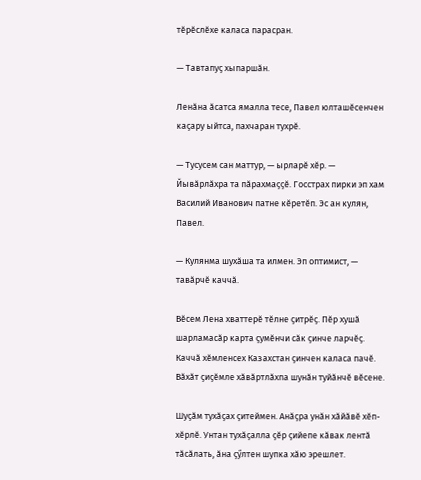тӗрӗслӗхе каласа парасран.

— Тавтапуҫ хыпаршӑн.

Ленӑна ӑсатса ямалла тесе, Павел юлташӗсенчен каҫару ыйтса, пахчаран тухрӗ.

— Тусусем сан маттур, — ырларӗ хӗр. — Йывӑрлӑхра та пӑрахмаҫҫӗ. Госстрах пирки эп хам Василий Иванович патне кӗретӗп. Эс ан кулян, Павел.

— Кулянма шухӑша та илмен. Эп оптимист, — тавӑрчӗ каччӑ.

Вӗсем Лена хваттерӗ тӗлне ҫитрӗҫ. Пӗр хушӑ шарламасӑр карта ҫумӗнчи сӑк ҫинче ларчӗҫ. Каччӑ хӗмленсех Казахстан ҫинчен каласа пачӗ. Вӑхӑт ҫиҫӗмле хӑвӑртлӑхпа шунӑн туйӑнчӗ вӗсене.

Шуҫӑм тухӑҫах ҫитеймен. Анӑҫра унӑн хӑйӑвӗ хӗп-хӗрлӗ. Унтан тухӑҫалла ҫӗр ҫийепе кӑвак лентӑ тӑсӑлать, ӑна ҫӳлтен шупка хӑю эрешлет.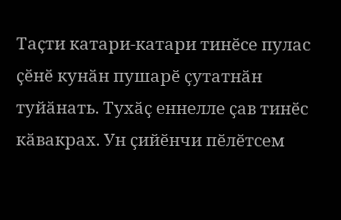Таҫти катари-катари тинӗсе пулас ҫӗнӗ кунӑн пушарӗ ҫутатнӑн туйӑнать. Тухӑҫ еннелле ҫав тинӗс кӑвакрах. Ун ҫийӗнчи пӗлӗтсем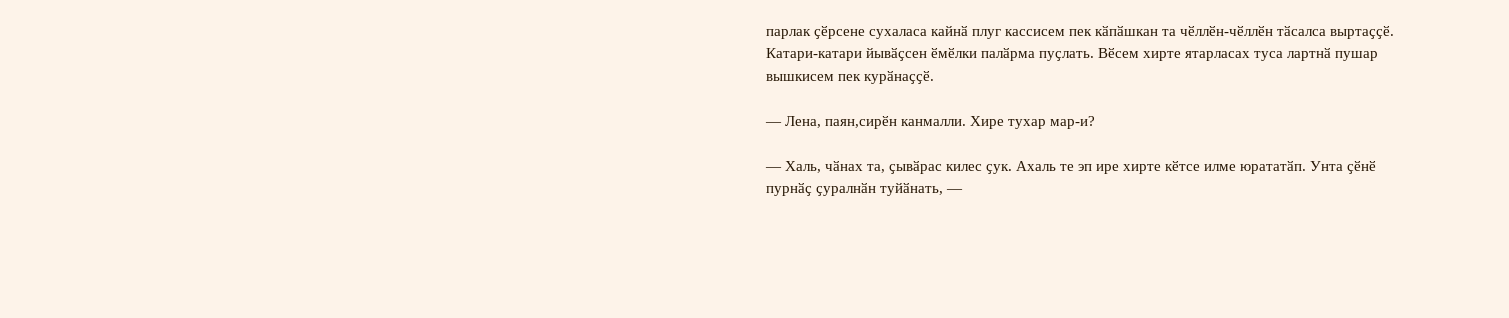парлак ҫӗрсене сухаласа кайнӑ плуг кассисем пек кӑпӑшкан та чӗллӗн-чӗллӗн тӑсалса выртаҫҫӗ. Катари-катари йывӑҫсен ӗмӗлки палӑрма пуҫлать. Вӗсем хирте ятарласах туса лартнӑ пушар вышкисем пек курӑнаҫҫӗ.

— Лена, паян,сирӗн канмалли. Хире тухар мар-и?

— Халь, чӑнах та, ҫывӑрас килес ҫук. Ахаль те эп ире хирте кӗтсе илме юрататӑп. Унта ҫӗнӗ пурнӑҫ ҫуралнӑн туйӑнать, —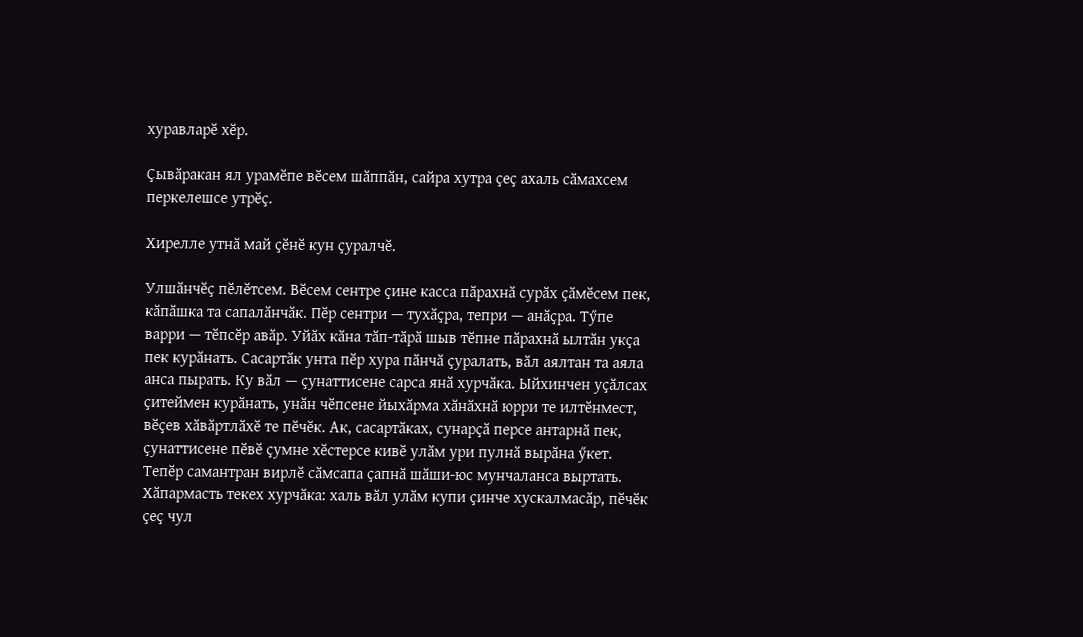хуравларӗ хӗр.

Ҫывӑракан ял урамӗпе вӗсем шӑппӑн, сайра хутра ҫеҫ ахаль сӑмахсем перкелешсе утрӗҫ.

Хирелле утнӑ май ҫӗнӗ кун ҫуралчӗ.

Улшӑнчӗҫ пӗлӗтсем. Вӗсем сентре ҫине касса пӑрахнӑ сурӑх ҫӑмӗсем пек, кӑпӑшка та сапалӑнчӑк. Пӗр сентри — тухӑҫра, тепри — анӑҫра. Тӳпе варри — тӗпсӗр авӑр. Уйӑх кӑна тӑп-тӑрӑ шыв тӗпне пӑрахнӑ ылтӑн укҫа пек курӑнать. Сасартӑк унта пӗр хура пӑнчӑ ҫуралать, вӑл аялтан та аяла анса пырать. Ку вӑл — ҫунаттисене сарса янӑ хурчӑка. Ыйхинчен уҫӑлсах ҫитеймен курӑнать, унӑн чӗпсене йыхӑрма хӑнӑхнӑ юрри те илтӗнмест, вӗҫев хӑвӑртлӑхӗ те пӗчӗк. Ак, сасартӑках, сунарҫӑ персе антарнӑ пек, ҫунаттисене пӗвӗ ҫумне хӗстерсе кивӗ улӑм ури пулнӑ вырӑна ӳкет. Тепӗр самантран вирлӗ сӑмсапа ҫапнӑ шӑши-юс мунчаланса выртать. Хӑпармасть текех хурчӑка: халь вӑл улӑм купи ҫинче хускалмасӑр, пӗчӗк ҫеҫ чул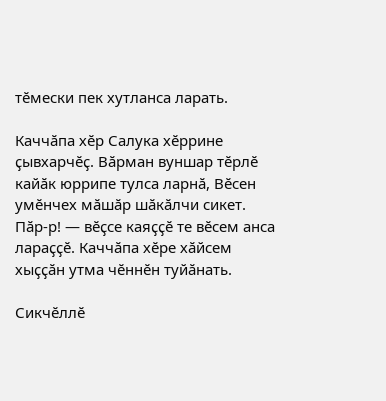тӗмески пек хутланса ларать.

Каччӑпа хӗр Салука хӗррине ҫывхарчӗҫ. Вӑрман вуншар тӗрлӗ кайӑк юррипе тулса ларнӑ, Вӗсен умӗнчех мӑшӑр шӑкӑлчи сикет. Пӑр-р! — вӗҫсе каяҫҫӗ те вӗсем анса лараҫҫӗ. Каччӑпа хӗре хӑйсем хыҫҫӑн утма чӗннӗн туйӑнать.

Сикчӗллӗ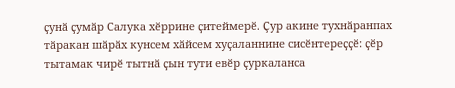ҫунӑ ҫумӑр Салука хӗррине ҫитеймерӗ. Ҫур акине тухнӑранпах тӑракан шӑрӑх кунсем хӑйсем хуҫаланнине сисӗнтереҫҫӗ: ҫӗр тытамак чирӗ тытнӑ ҫын тути евӗр ҫуркаланса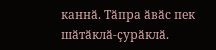каннӑ. Тӑпра ӑвӑс пек шӑтӑклӑ-ҫурӑклӑ.